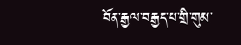བོན་རྒྱལ་བརྒྱད་པ་གྲི་གུམ་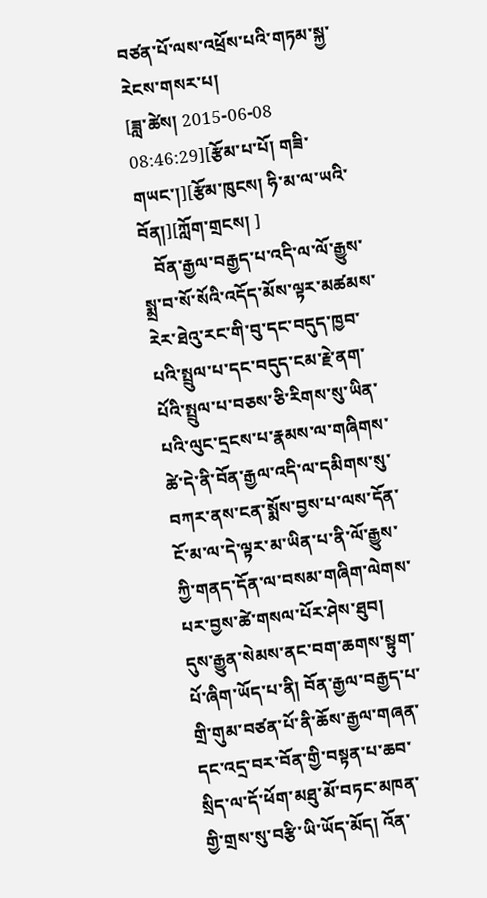བཙན་པོ་ལས་འཕྲོས་པའི་གཏམ་སྐྱ་རེངས་གསར་པ།
[ཟླ་ཚེས། 2015-06-08 08:46:29][རྩོམ་པ་པོ། གཟི་གཡང་།][རྩོམ་ཁུངས། ཧི་མ་ལ་ཡའི་བོན།][ཀློག་གྲངས། ]
   བོན་རྒྱལ་བརྒྱད་པ་འདི་ལ་ལོ་རྒྱུས་སྨྲ་བ་སོ་སོའི་འདོད་མོས་ལྟར་མཚམས་རེར་ཐེའུ་རང་གི་བུ་དང་བདུད་ཁྱབ་པའི་སྤྲུལ་པ་དང་བདུད་ངམ་རྗེ་ནག་པོའི་སྤྲུལ་པ་བཅས་ཅི་རིགས་སུ་ཡིན་པའི་ལུང་དྲངས་པ་རྣམས་ལ་གཞིགས་ཚེ་དེ་ནི་བོན་རྒྱལ་འདི་ལ་དམིགས་སུ་བཀར་ནས་ངན་སྨོས་བྱས་པ་ལས་དོན་ངོ་མ་ལ་དེ་ལྟར་མ་ཡིན་པ་ནི་ལོ་རྒྱུས་ཀྱི་གནད་དོན་ལ་བསམ་གཞིག་ལེགས་པར་བྱས་ཚེ་གསལ་པོར་ཤེས་ཐུབ། དུས་རྒྱུན་སེམས་ནང་བག་ཆགས་སྟུག་པོ་ཞིག་ཡོད་པ་ནི། བོན་རྒྱལ་བརྒྱད་པ་གྲི་གུམ་བཙན་པོ་ནི་ཆོས་རྒྱལ་གཞན་དང་འདྲ་བར་བོན་གྱི་བསྟན་པ་ཆབ་སྲིད་ལ་དོ་ཕོག་མཐུ་མོ་བཏང་མཁན་གྱི་གྲས་སུ་བརྩི་ཡི་ཡོད་མོད། འོན་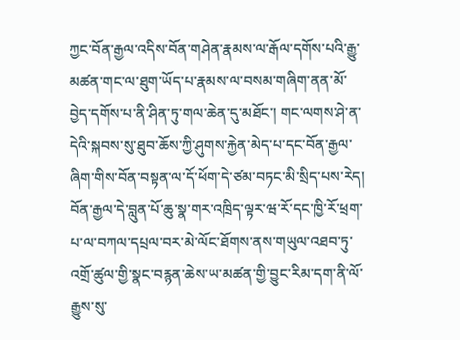ཀྱང་བོན་རྒྱལ་འདིས་བོན་གཤེན་རྣམས་ལ་རྒོལ་དགོས་པའི་རྒྱུ་མཚན་གང་ལ་ཐུག་ཡོད་པ་རྣམས་ལ་བསམ་གཞིག་ནན་མོ་བྱེད་དགོས་པ་ནི་ཤིན་ཏུ་གལ་ཆེན་དུ་མཐོང་། གང་ལགས་ཤེ་ན་དེའི་སྐབས་སུ་ཐུབ་ཆོས་ཀྱི་ཤུགས་རྐྱེན་མེད་པ་དང་བོན་རྒྱལ་ཞིག་གིས་བོན་བསྟན་ལ་དོ་ཕོག་དེ་ཙམ་བཏང་མི་སྲིད་པས་རེད། བོན་རྒྱལ་དེ་བླུན་པོ་ཆུ་སྣ་གར་འཁྲིད་ལྟར་ཝ་རོ་དང་ཁྱི་རོ་ཕྲག་པ་ལ་བཀལ་དཔྲལ་བར་མེ་ལོང་ཐོགས་ནས་གཡུལ་འཐབ་ཏུ་འགྲོ་ཚུལ་གྱི་སྣང་བརྙན་ཆེས་ཡ་མཚན་གྱི་བྱུང་རིམ་དག་ནི་ལོ་རྒྱུས་སུ་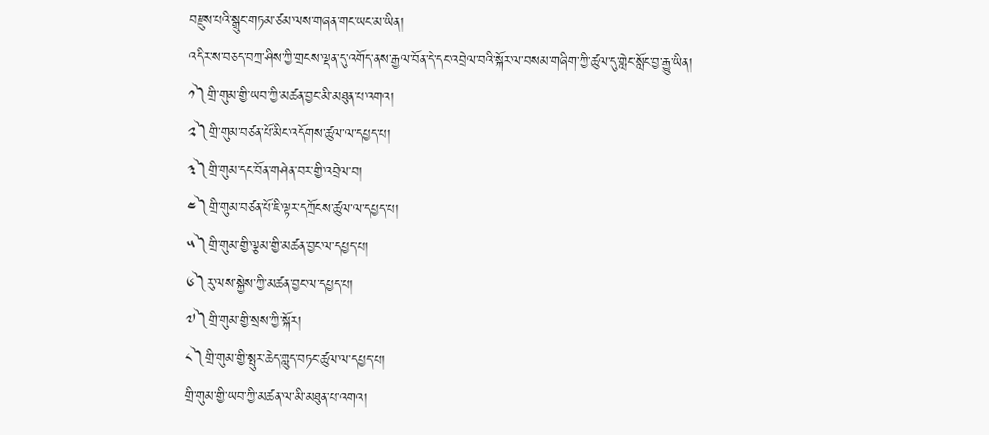བརྫུས་པའི་སྒྲུང་གཏམ་ཙམ་ལས་གཞན་གང་ཡང་མ་ཡིན།
འདིར་ས་བཅད་བཀྲ་ཤིས་ཀྱི་གྲངས་ལྡན་དུ་འགོད་ནས་རྒྱལ་བོན་དེ་དང་འབྲེལ་བའི་སྐོར་ལ་བསམ་གཞིག་ཀྱི་ཚུལ་དུ་གླེང་སློང་བྱ་རྒྱུ་ཡིན།
༡༽གྲི་གུམ་གྱི་ཡབ་ཀྱི་མཚན་བྱང་མི་མཐུན་པ་འགའ།
༢༽གྲི་གུམ་བཙན་པོ་མིང་འདོགས་ཚུལ་ལ་དཔྱད་པ།
༣༽གྲི་གུམ་དང་བོན་གཤེན་བར་གྱི་འབྲེལ་བ།
༤༽གྲི་གུམ་བཙན་པོ་ཇི་ལྟར་དཀྲོངས་ཚུལ་ལ་དཔྱད་པ།
༥༽གྲི་གུམ་གྱི་ལྕམ་གྱི་མཚན་བྱང་ལ་དཔྱད་པ།
༦༽རུ་ལས་སྐྱེས་ཀྱི་མཚན་བྱང་ལ་དཔྱད་པ།
༧༽གྲི་གུམ་གྱི་སྲས་ཀྱི་སྐོར།
༨༽གྲི་གུམ་གྱི་སྤུར་ཆེད་གླུད་བཏང་ཚུལ་ལ་དཔྱད་པ།
གྲི་གུམ་གྱི་ཡབ་ཀྱི་མཚན་ལ་མི་མཐུན་པ་འགའ།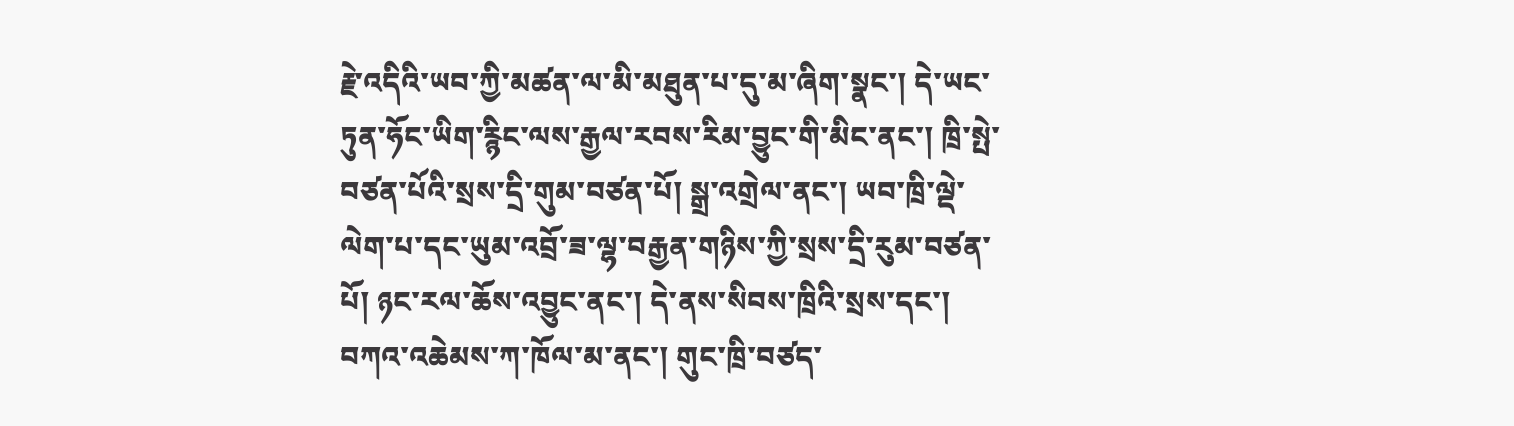རྗེ་འདིའི་ཡབ་ཀྱི་མཚན་ལ་མི་མཐུན་པ་དུ་མ་ཞིག་སྣང་། དེ་ཡང་ཏུན་ཧོང་ཡིག་རྙིང་ལས་རྒྱལ་རབས་རིམ་བྱུང་གི་མིང་ནང་། ཁྲི་སྤེ་བཙན་པོའི་སྲས་དྲི་གུམ་བཙན་པོ། སྒྲ་འགྲེལ་ནང་། ཡབ་ཁྲི་ལྡེ་ལེག་པ་དང་ཡུམ་འབྲོ་ཟ་ལྷ་བརྒྱན་གཉིས་ཀྱི་སྲས་དྲི་རུམ་བཙན་པོ། ཉང་རལ་ཆོས་འབྱུང་ནང་། དེ་ནས་སིབས་ཁྲིའི་སྲས་དང་། བཀའ་འཆེམས་ཀ་ཁོལ་མ་ནང་། གུང་ཁྲི་བཙད་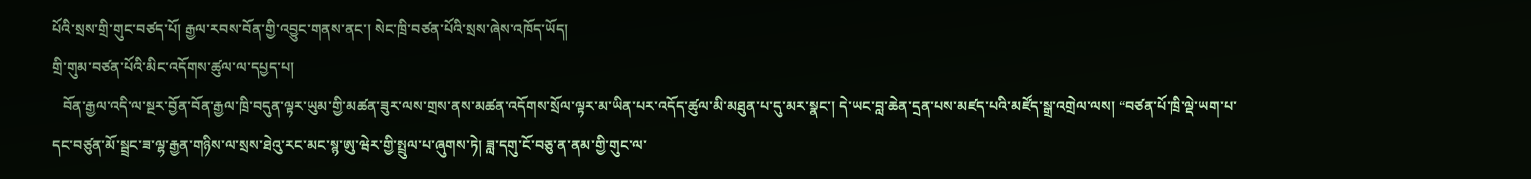པོའི་སྲས་གྲི་གུང་བཙད་པོ། རྒྱལ་རབས་བོན་གྱི་འབྱུང་གནས་ནང་། སེང་ཁྲི་བཙན་པོའི་སྲས་ཞེས་འཁོད་ཡོད།
གྲི་གུམ་བཙན་པོའི་མིང་འདོགས་ཚུལ་ལ་དཔྱད་པ།
   བོན་རྒྱལ་འདི་ལ་སྔར་བྱོན་བོན་རྒྱལ་ཁྲི་བདུན་ལྟར་ཡུམ་གྱི་མཚན་ཟུར་ལས་གྲས་ནས་མཚན་འདོགས་སྲོལ་ལྟར་མ་ཡིན་པར་འདོད་ཚུལ་མི་མཐུན་པ་དུ་མར་སྣང་། དེ་ཡང་བླ་ཆེན་དྲན་པས་མཛད་པའི་མཛོད་སྒྲ་འགྲེལ་ལས། “བཙན་པོ་ཁྲི་ལྡེ་ཡག་པ་དང་བཙུན་མོ་སྦྲང་ཟ་ལྷ་རྒྱན་གཉིས་ལ་སྲས་ཐེའུ་རང་མང་སྙ་ཨུ་ཝེར་གྱི་སྤྲུལ་པ་ཞུགས་ཏེ། ཟླ་དགུ་ངོ་བཅུ་ན་ནམ་གྱི་གུང་ལ་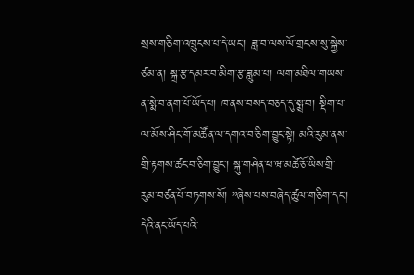སྲས་གཅིག་འཁྲུངས་པ་དེ་ཡང་། ཟླ་བ་ལས་ལོ་གྲངས་སུ་སྐྱེས་ཙམ་ན། སྐྲ་རྩ་དམར་བ་མིག་རྩ་ཟླུམ་པ། ལག་མཐིལ་གཡས་ན་སྨེ་བ་ནག་པོ་ཡོད་པ། ཁ་ནས་བསད་བཅད་དུ་སྨྲ་བ། སྡིག་པ་ལ་མོས་ཤིང་གོ་མཚོན་ལ་དགའ་བ་ཅིག་བྱུང་སྟེ། མའི་རུམ་ནས་གྲི་རྟགས་ཚང་བ་ཅིག་བྱུང་། སྐུ་གཤེན་ཕ་ཝ་མཚེ་ཅོ་ཡིས་གྲི་རུམ་བཙན་པོ་བཏགས་སོ། ”ཞེས་པས་བཞེད་ཚུལ་གཅིག་དང་། དེའི་ནང་ཡོད་པའི་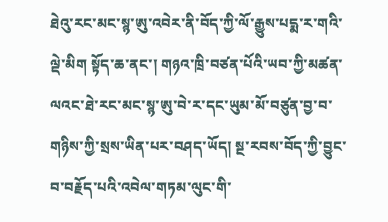ཐེའུ་རང་མང་སྙ་ཨུ་འབེར་ནི་བོད་ཀྱི་ལོ་རྒྱུས་པདྨ་ར་གའི་ལྡེ་མིག སྟོད་ཆ་ནང་། གཉའ་ཁྲི་བཙན་པོའི་ཡབ་ཀྱི་མཚན་ལའང་ཐེ་རང་མང་སྙ་ཨུ་བེ་ར་དང་ཡུམ་མོ་བཙུན་བྱ་བ་གཉིས་ཀྱི་སྲས་ཡིན་པར་བཤད་ཡོད། སྔ་རབས་བོད་ཀྱི་བྱུང་བ་བརྗོད་པའི་འབེལ་གཏམ་ལུང་གི་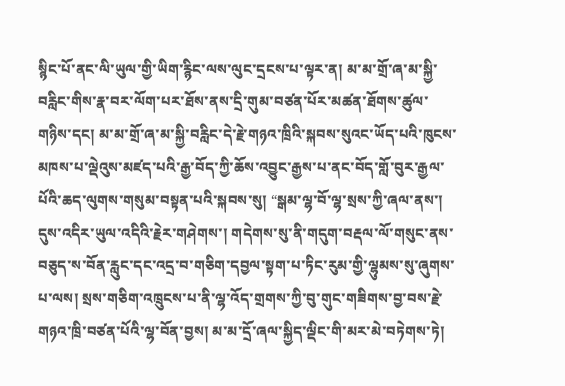སྙིང་པོ་ནང་ལི་ཡུལ་གྱི་ཡིག་རྙིང་ལས་ལུང་དྲངས་པ་ལྟར་ན། མ་མ་གྲོ་ཞ་མ་སྐྱི་བརླིང་གིས་རྣ་བར་ལོག་པར་ཐོས་ནས་དྲི་གུམ་བཙན་པོར་མཚན་ཐོགས་ཚུལ་ གཉིས་དང། མ་མ་གྲོ་ཞ་མ་སྐྱི་བརླིང་དེ་རྗེ་གཉའ་ཁྲིའི་སྐབས་སུའང་ཡོད་པའི་ཁུངས་མཁས་པ་ལྡེའུས་མཛད་པའི་རྒྱ་བོད་ཀྱི་ཆོས་འབྱུང་རྒྱས་པ་ནང་བོད་གློ་བུར་རྒྱལ་པོའི་ཆད་ལུགས་གསུམ་བསྟན་པའི་སྐབས་སུ། “སྒམ་ལྷ་བོ་ལྷ་སྲས་ཀྱི་ཞལ་ནས་། དུས་འདིར་ཡུལ་འདིའི་རྗེར་གཤེགས་། གདེགས་སུ་ནི་གདུག་བརྡལ་ལོ་གསུང་ནས་བཅུད་ས་བོན་རླུང་དང་འདྲ་བ་གཅིག་དབྱལ་སྟག་པ་ཏིང་རུམ་གྱི་ལྷུམས་སུ་ཞུགས་པ་ལས། སྲས་གཅིག་འཁྲུངས་པ་ནི་ལྷ་འོད་གྲགས་ཀྱི་བུ་གུང་གཟིགས་བྱ་བས་རྗེ་གཉའ་ཁྲི་བཙན་པོའི་ལྷ་བོན་བྱས། མ་མ་དྲོ་ཞལ་སྐྱིད་ལྡིང་གི་མར་མེ་བཏེགས་ཏེ།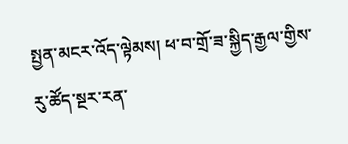སྤྱན་མངར་འོད་ལྟེམས། ཕ་བ་གྲོ་ཟ་སྐྱིད་རྒྱལ་གྱིས་རུ་ཚོད་སྔར་རན་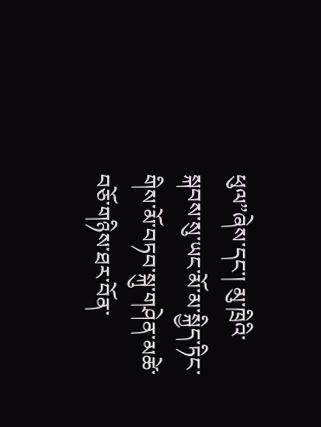ཕུལ”ཞེས་དང་། མུ་ཁྲིའི་སྐབས་སུ་ཡང་མོ་མ་སྐྱིད་ཏིང་གིས་མོ་བཏབ་སྐུ་གཤེན་མཚེ་བཅོ་གཉིས་ཐར་བོན་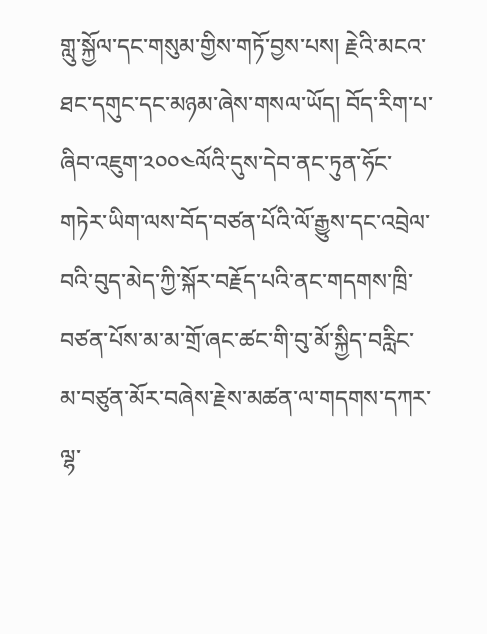གླུ་སྐྱོལ་དང་གསུམ་གྱིས་གཏོ་བྱས་པས། རྗེའི་མངའ་ཐང་དགུང་དང་མཉམ་ཞེས་གསལ་ཡོད། བོད་རིག་པ་ཞིབ་འཇུག་༢༠༠༤ལོའི་དུས་དེབ་ནང་ཏུན་ཧོང་གཏེར་ཡིག་ལས་བོད་བཙན་པོའི་ལོ་རྒྱུས་དང་འབྲེལ་བའི་བུད་མེད་ཀྱི་སྐོར་བརྗོད་པའི་ནང་གདགས་ཁྲི་བཙན་པོས་མ་མ་གྲོ་ཞང་ཚང་གི་བུ་མོ་སྐྱིད་བརླིང་མ་བཙུན་མོར་བཞེས་རྗེས་མཚན་ལ་གདགས་དཀར་ལྷ་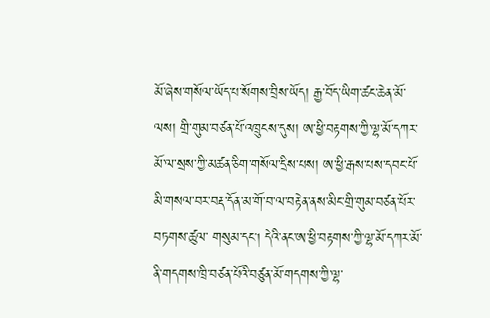མོ་ཞེས་གསོལ་ཡོད་པ་སོགས་བྲིས་ཡོད། རྒྱ་བོད་ཡིག་ཚང་ཆེན་མོ་ལས། གྲི་གུམ་བཙན་པོ་འཁྲུངས་དུས། ཨ་ཕྱི་བརྟགས་ཀྱི་ལྷ་མོ་དཀར་མོ་ལ་སྲས་ཀྱི་མཚན་ཅིག་གསོལ་དྲིས་པས། ཨ་ཕྱི་རྒས་པས་དབང་པོ་མི་གསལ་བར་བརྡ་དོན་མ་གོ་བ་ལ་བརྟེན་ནས་མིང་གྲི་གུམ་བཙན་པོར་བཏགས་ཚུལ་ གསུམ་དང། དེའི་ནང་ཨ་ཕྱི་བརྟགས་ཀྱི་ལྷ་མོ་དཀར་མོ་ནི་གདགས་ཁྲི་བཙན་པོའི་བཙུན་མོ་གདགས་ཀྱི་ལྷ་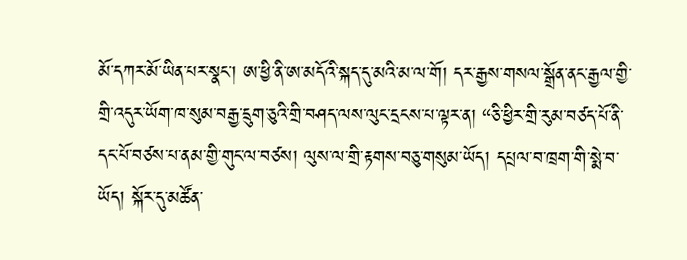མོ་དཀར་མོ་ཡིན་པར་སྣང་། ཨ་ཕྱི་ནི་ཨ་མདོའི་སྐད་དུ་མའི་མ་ལ་གོ། དར་རྒྱས་གསལ་སྒྲོན་ནང་རྒྱལ་གྱི་གྲི་འདུར་ཡོག་ཁ་སུམ་བརྒྱ་དྲུག་ཅུའི་གྲི་བཤད་ལས་ལུང་དྲངས་པ་ལྟར་ན། “ཅི་ཕྱིར་གྲི་རུམ་བཙད་པོ་ནི་དང་པོ་བཙས་པ་ནམ་གྱི་གུང་ལ་བཙས། ལུས་ལ་གྲི་རྟགས་བཅུ་གསུམ་ཡོད། དཔྲལ་བ་ཁྲག་གི་སྨེ་བ་ཡོད། སྐོར་དུ་མཚོན་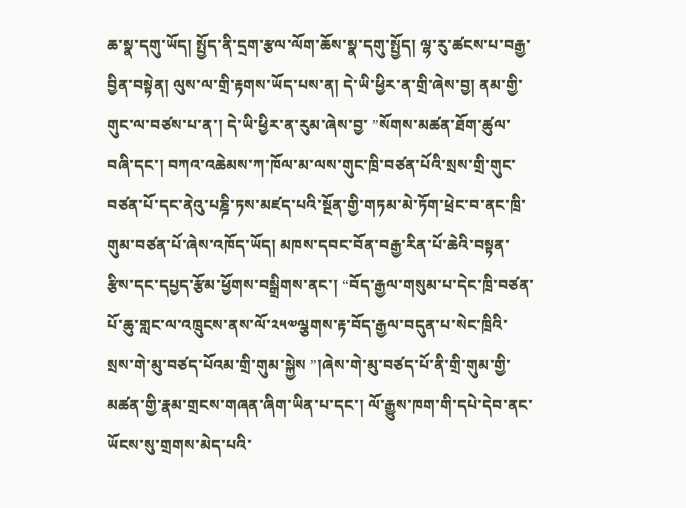ཆ་སྣ་དགུ་ཡོད། སྤྱོད་ནི་དྲག་རྩལ་ལོག་ཆོས་སྣ་དགུ་སྤྱོད། ལྷ་རུ་ཚངས་པ་བརྒྱ་བྱིན་བསྟེན། ལུས་ལ་གྲི་རྟགས་ཡོད་པས་ན། དེ་ཡི་ཕྱིར་ན་གྲི་ཞེས་བྱ། ནམ་གྱི་གུང་ལ་བཙས་པ་ན་། དེ་ཡི་ཕྱིར་ན་རུམ་ཞེས་བྱ་ ”སོགས་མཚན་ཐོག་ཚུལ་བཞི་དང་། བཀའ་འཆེམས་ཀ་ཁོལ་མ་ལས་གུང་ཁྲི་བཙན་པོའི་སྲས་གྲི་གུང་བཙན་པོ་དང་ནེའུ་པཎྜི་ཏས་མཛད་པའི་སྔོན་གྱི་གཏམ་མེ་ཏོག་ཕྲེང་བ་ནང་ཁྲི་གུམ་བཙན་པོ་ཞེས་འཁོད་ཡོད། མཁས་དབང་བོན་བརྒྱ་རིན་པོ་ཆེའི་བསྟན་རྩིས་དང་དཔྱད་རྩོམ་ཕྱོགས་བསྒྲིགས་ནང་། “བོད་རྒྱལ་གསུམ་པ་དེང་ཁྲི་བཙན་པོ་ཆུ་གླང་ལ་འཁྲུངས་ནས་ལོ་༢༥༧ལྕགས་རྟ་བོད་རྒྱལ་བདུན་པ་སེང་ཁྲིའི་སྲས་གེ་མུ་བཙད་པོའམ་གྲི་གུམ་སྐྱེས ”།ཞེས་གེ་མུ་བཙད་པོ་ནི་གྲི་གུམ་གྱི་མཚན་གྱི་རྣམ་གྲངས་གཞན་ཞིག་ཡིན་པ་དང་། ལོ་རྒྱུས་ཁག་གི་དཔེ་དེབ་ནང་ཡོངས་སུ་གྲགས་མེད་པའི་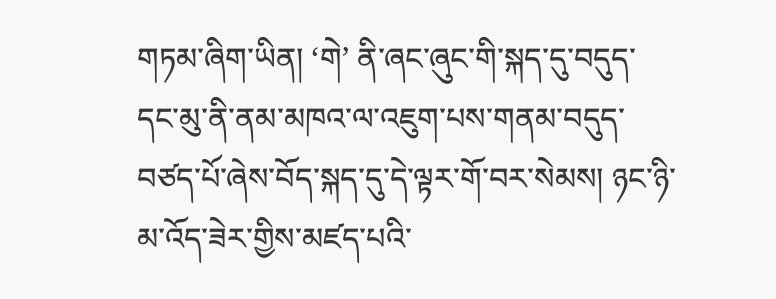གཏམ་ཞིག་ཡིན། ‘གེ’ ནི་ཞང་ཞུང་གི་སྐད་དུ་བདུད་དང་མུ་ནི་ནམ་མཁའ་ལ་འཇུག་པས་གནམ་བདུད་བཙད་པོ་ཞེས་བོད་སྐད་དུ་དེ་ལྟར་གོ་བར་སེམས། ཉང་ཉི་མ་འོད་ཟེར་གྱིས་མཛད་པའི་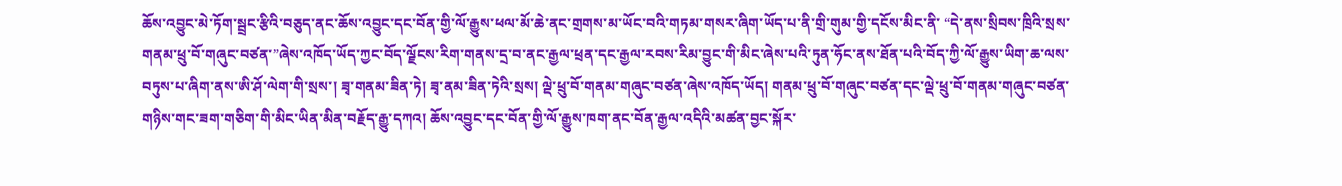ཆོས་འབྱུང་མེ་ཏོག་སྦྲང་རྩིའི་བཅུད་ནང་ཆོས་འབྱུང་དང་བོན་གྱི་ལོ་རྒྱུས་ཕལ་མོ་ཆེ་ནང་གྲགས་མ་ཡོང་བའི་གཏམ་གསར་ཞིག་ཡོད་པ་ནི་གྲི་གུམ་གྱི་དངོས་མིང་ནི་ “དེ་ནས་སྲིབས་ཁྲིའི་སྲས་གནམ་ཕྲུ་བོ་གཞུང་བཙན་”ཞེས་འཁོད་ཡོད་ཀྱང་བོད་ལྗོངས་རིག་གནས་དྲ་བ་ནང་རྒྱལ་ཕྲན་དང་རྒྱལ་རབས་རིམ་བྱུང་གི་མིང་ཞེས་པའི་ཏུན་ཧོང་ནས་ཐོན་པའི་བོད་ཀྱི་ལོ་རྒྱུས་ཡིག་ཆ་ལས་བཏུས་པ་ཞིག་ནས་ཨི་ཤོ་ལེག་གི་སྲས་། ཟྭ་གནམ་ཟིན་ཏེ། ཟྭ་ནམ་ཟིན་ཏེའི་སྲས། ལྡེ་ཕྲུ་བོ་གནམ་གཞུང་བཙན་ཞེས་འཁོད་ཡོད། གནམ་ཕྲུ་བོ་གཞུང་བཙན་དང་ལྡེ་ཕྲུ་བོ་གནམ་གཞུང་བཙན་གཉིས་གང་ཟག་གཅིག་གི་མིང་ཡིན་མིན་བརྗོད་རྒྱུ་དཀའ། ཆོས་འབྱུང་དང་བོན་གྱི་ལོ་རྒྱུས་ཁག་ནང་བོན་རྒྱལ་འདིའི་མཚན་བྱང་སྐོར་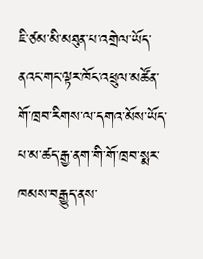ཇི་ཙམ་མི་མཐུན་པ་འགྲེལ་ཡོད་ནའང་གང་ལྟར་ཁོང་འཕྲུལ་མཚོན་གོ་ཁྲབ་རིགས་ལ་དགའ་མོས་ཡོད་པ་མ་ཚད་རྒྱ་ནག་གི་གོ་ཁྲབ་སྨར་ཁམས་བརྒྱུད་ནས་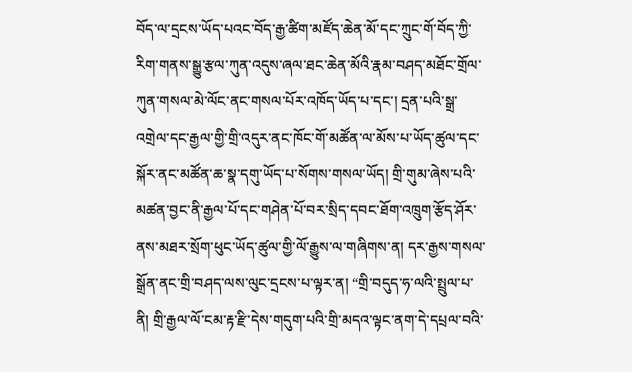བོད་ལ་དྲངས་ཡོད་པའང་བོད་རྒྱ་ཚིག་མཛོད་ཆེན་མོ་དང་ཀྲུང་གོ་བོད་ཀྱི་རིག་གནས་སྒྱུ་རྩལ་ཀུན་འདུས་ཞལ་ཐང་ཆེན་མོའི་རྣམ་བཤད་མཐོང་གྲོལ་ཀུན་གསལ་མེ་ལོང་ནང་གསལ་པོར་འཁོད་ཡོད་པ་དང་། དྲན་པའི་སྒྲ་འགྲེལ་དང་རྒྱལ་གྱི་གྲི་འདུར་ནང་ཁོང་གོ་མཚོན་ལ་མོས་པ་ཡོད་ཚུལ་དང་སྐོར་ནང་མཚོན་ཆ་སྣ་དགུ་ཡོད་པ་སོགས་གསལ་ཡོད། གྲི་གུམ་ཞེས་པའི་མཚན་བྱང་ནི་རྒྱལ་པོ་དང་གཤེན་པོ་བར་སྲིད་དབང་ཐོག་འཁྲུག་རྩོད་ཤོར་ནས་མཐར་སྲོག་ཕུང་ཡོད་ཚུལ་གྱི་ལོ་རྒྱུས་ལ་གཞིགས་ན། དར་རྒྱས་གསལ་སྒྲོན་ནང་གྲི་བཤད་ལས་ལུང་དྲངས་པ་ལྟར་ན། “གྲི་བདུད་ཧ་ལའི་སྤྲུལ་པ་ནི། གྲི་རྒྱལ་ལོ་ངམ་རྟ་རྫི་དེས་གདུག་པའི་གྲི་མདའ་ལྟང་ནག་དེ་དཔྲལ་བའི་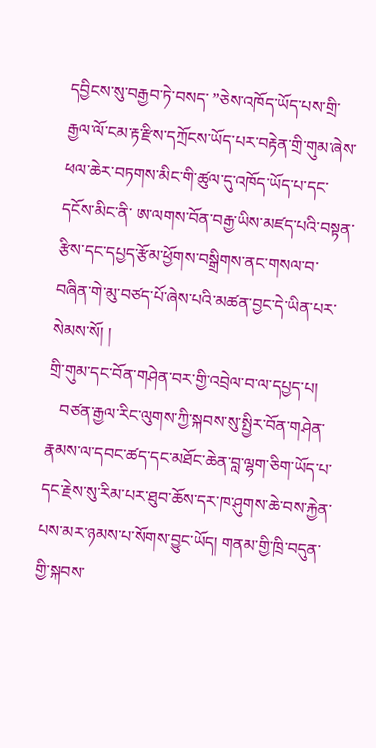དབྱིངས་སུ་བརྒྱབ་ཏེ་བསད་ ”ཅེས་འཁོད་ཡོད་པས་གྲི་རྒྱལ་ལོ་ངམ་རྟ་རྫིས་དཀྲོངས་ཡོད་པར་བརྟེན་གྲི་གུམ་ཞེས་ཕལ་ཆེར་བཏགས་མིང་གི་ཚུལ་དུ་འཁོད་ཡོད་པ་དང་དངོས་མིང་ནི་ ཨ་ལགས་བོན་བརྒྱ་ཡིས་མཛད་པའི་བསྟན་རྩིས་དང་དཔྱད་རྩོམ་ཕྱོགས་བསྒྲིགས་ནང་གསལ་བ་བཞིན་གེ་མུ་བཙད་པོ་ཞེས་པའི་མཚན་བྱང་དེ་ཡིན་པར་སེམས་སོ། །
གྲི་གུམ་དང་བོན་གཤེན་བར་གྱི་འབྲེལ་བ་ལ་དཔྱད་པ།
   བཙན་རྒྱལ་རིང་ལུགས་ཀྱི་སྐབས་སུ་སྤྱིར་བོན་གཤེན་རྣམས་ལ་དབང་ཚད་དང་མཐོང་ཆེན་བླ་ལྷག་ཅིག་ཡོད་པ་དང་རྗེས་སུ་རིམ་པར་ཐུབ་ཆོས་དར་ཁ་ཤུགས་ཆེ་བས་རྐྱེན་པས་མར་ཉམས་པ་སོགས་བྱུང་ཡོད། གནམ་གྱི་ཁྲི་བདུན་གྱི་སྐབས་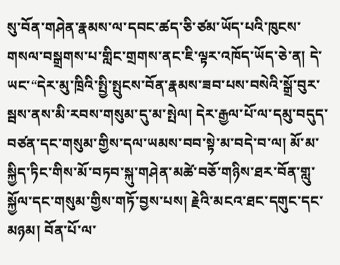སུ་བོན་གཤེན་རྣམས་ལ་དབང་ཚད་ཅི་ཙམ་ཡོད་པའི་ཁུངས་གསལ་བསྒྲགས་པ་གླིང་གྲགས་ནང་ཇི་ལྟར་འཁོད་ཡོད་ཅེ་ན། དེ་ཡང་“དེར་མུ་ཁྲིའི་སྤྱི་སྤུངས་བོན་རྣམས་ཟབ་པས་བསེའི་སྒྲོ་བུར་སྦས་ནས་མི་རབས་གསུམ་དུ་མ་སྤེལ། དེར་རྒྱལ་པོ་ལ་དམུ་བདུད་བཙན་དང་གསུམ་གྱིས་དལ་ཡམས་བབ་སྟེ་མ་བདེ་བ་ལ། མོ་མ་སྐྱིད་ཏིང་གིས་མོ་བཏབ་སྐུ་གཤེན་མཚེ་བཅོ་གཉིས་ཐར་བོན་གླུ་སྐྱོལ་དང་གསུམ་གྱིས་གཏོ་བྱས་པས། རྗེའི་མངའ་ཐང་དགུང་དང་མཉམ། བོན་པོ་ལ་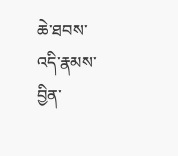ཆེ་ཐབས་འདི་རྣམས་བྱིན་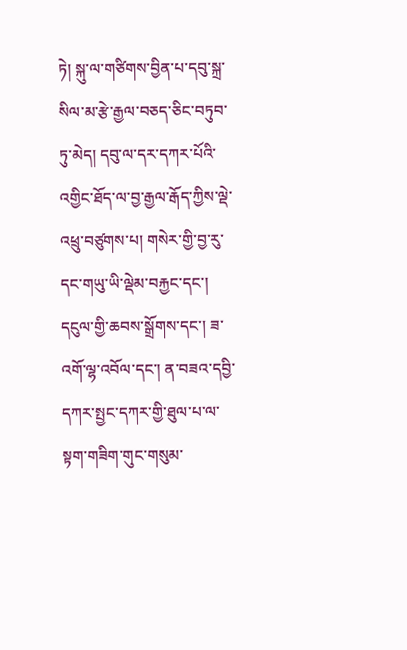ཏེ། སྐུ་ལ་གཙིགས་བྱིན་པ་དབུ་སྐྲ་སིལ་མ་རྩེ་རྒྱལ་བཅད་ཅིང་བཏུབ་ཏུ་མེད། དབུ་ལ་དར་དཀར་པོའི་འགྱིང་ཐོད་ལ་བྱ་རྒྱལ་རྒོད་ཀྱིས་ལྡེ་འཕྲུ་བཙུགས་པ། གསེར་གྱི་བྱ་རུ་དང་གཡུ་ཡི་ལྡེམ་བརྐྱང་དང་། དངུལ་གྱི་ཆབས་སྒྲོགས་དང་། ཟ་འགོ་ལྷ་འབོལ་དང་། ན་བཟའ་དབྱི་དཀར་སྤྱང་དཀར་གྱི་ཐུལ་པ་ལ་སྟག་གཟིག་གུང་གསུམ་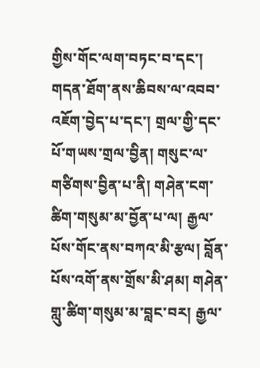གྱིས་གོང་ལག་བཏང་བ་དང་། གདན་ཐོག་ནས་ཆིབས་ལ་འབབ་འཇོག་བྱེད་པ་དང་། གྲལ་གྱི་དང་པོ་གཡས་གྲལ་བྱིན། གསུང་ལ་གཙིགས་བྱིན་པ་ནི། གཤེན་ངག་ཚིག་གསུམ་མ་བྱོན་པ་ལ། རྒྱལ་པོས་གོང་ནས་བཀའ་མི་རྩལ། བློན་པོས་འགོ་ནས་གྲོས་མི་ཤམ། གཤེན་གླུ་ཚིག་གསུམ་མ་བླང་བར། རྒྱལ་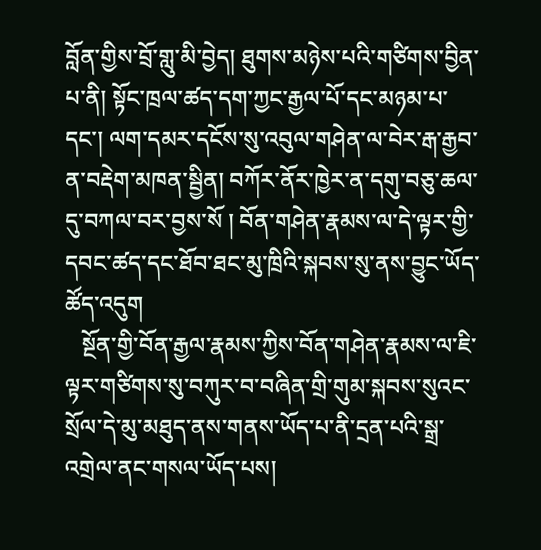བློན་གྱིས་བྲོ་གླུ་མི་བྱེད། ཐུགས་མཉེས་པའི་གཙིགས་བྱིན་པ་ནི། སྟོང་ཁྲལ་ཚད་དག་ཀྱང་རྒྱལ་པོ་དང་མཉམ་པ་དང་། ལག་དམར་དངོས་སུ་འབུལ་གཤེན་ལ་བེར་རྒ་རྒྱབ་ན་བརྡེག་མཁན་སྦྱིན། བཀོར་ནོར་ཁྱེར་ན་དགུ་བཅུ་ཆལ་དུ་བཀལ་བར་བྱས་སོ ། བོན་གཤེན་རྣམས་ལ་དེ་ལྟར་གྱི་དབང་ཚད་དང་ཐོབ་ཐང་མུ་ཁྲིའི་སྐབས་སུ་ནས་བྱུང་ཡོད་ཚོད་འདུག
   སྔོན་གྱི་བོན་རྒྱལ་རྣམས་ཀྱིས་བོན་གཤེན་རྣམས་ལ་ཇི་ལྟར་གཙིགས་སུ་བཀུར་བ་བཞིན་གྲི་གུམ་སྐབས་སུའང་སྲོལ་དེ་མུ་མཐུད་ནས་གནས་ཡོད་པ་ནི་དྲན་པའི་སྒྲ་འགྲེལ་ནང་གསལ་ཡོད་པས།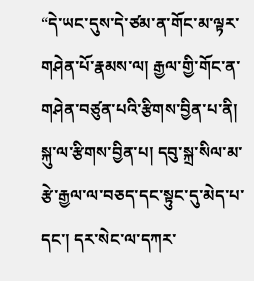“དེ་ཡང་དུས་དེ་ཙམ་ན་གོང་མ་ལྟར་གཤེན་པོ་རྣམས་ལ། རྒྱལ་གྱི་གོང་ན་གཤེན་བཙུན་པའི་རྩིགས་བྱིན་པ་ནི། སྐུ་ལ་རྩིགས་བྱིན་པ། དབུ་སྐྲ་སིལ་མ་རྩེ་རྒྱལ་ལ་བཅད་དང་སྟུང་དུ་མེད་པ་དང་། དར་སེང་ལ་དཀར་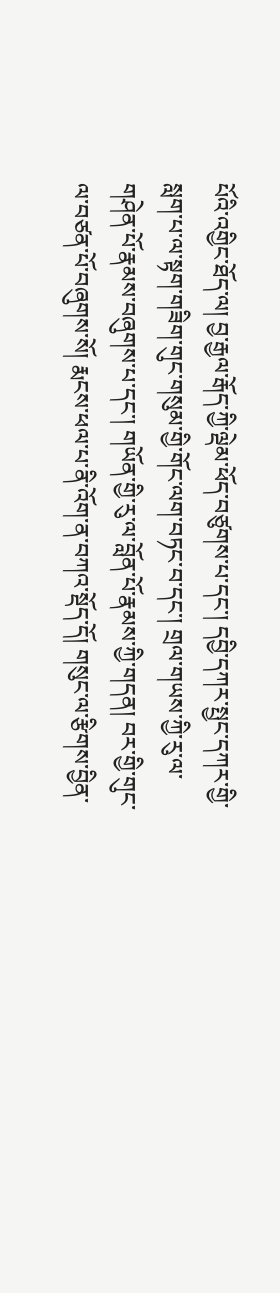པོའི་འགྱིང་ཐོད་ལ། བྱ་རྒྱལ་རྒོད་ཀྱི་ལྡེམ་ཕོད་བཙུགས་པ་དང་། དབྱི་དཀར་སྤྱང་དཀར་གྱི་སླག་པ་ལ་སྟག་གཟིག་གུང་གསུམ་གྱི་གོང་ལག་བཏང་བ་དང་། གྲལ་གཡས་ཀྱི་རུ་ལ་གཤེན་པོ་རྣམས་བཞུགས་པ་དང་། གཡོན་གྱི་རུ་ལ་བློན་པོ་རྣམས་ཀྱི་གདན། བར་གྱི་གུང་ལ་བཙན་པོ་བཞུགས་སོ། རྨངས་ཕལ་པ་ནི་འོག་ན་བཀའ་སྡོད་དོ། གསུང་ལ་རྩིགས་བྱིན་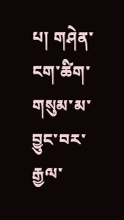པ། གཤེན་ངག་ཚིག་གསུམ་མ་བྱུང་བར་རྒྱལ་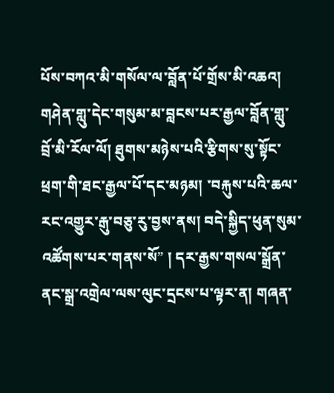པོས་བཀའ་མི་གསོལ་ལ་བློན་པོ་གྲོས་མི་འཆའ། གཤེན་གླུ་དེང་གསུམ་མ་བླངས་པར་རྒྱལ་བློན་གླུ་བྲོ་མི་རོལ་ལོ། ཐུགས་མཉེས་པའི་རྩིགས་སུ་སྟོང་ཕྲག་གི་ཐང་རྒྱལ་པོ་དང་མཉམ། ་བརྐུས་པའི་ཆལ་རང་འགྱུར་རྒུ་བཅུ་རུ་བྱས་ནས། བདེ་སྐྱིད་ཕུན་སུམ་འཚོགས་པར་གནས་སོ” ། དར་རྒྱས་གསལ་སྒྲོན་ནང་སྒྲ་འགྲེལ་ལས་ལུང་དྲངས་པ་ལྟར་ན། གཞན་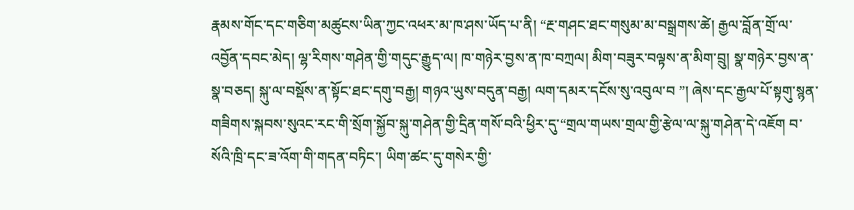རྣམས་གོང་དང་གཅིག་མཚུངས་ཡིན་ཀྱང་འཕར་མ་ཁ་ཤས་ཡོད་པ་ནི། “རྔ་གཤང་ཐང་གསུམ་མ་བསྒྲགས་ཚེ། རྒྱལ་བློན་གྲོ་ལ་འབྱོན་དབང་མེད། ལྷ་རིགས་གཤེན་གྱི་གདུང་རྒྱུད་ལ། ཁ་གཉེར་བྱས་ན་ཁ་བཀྲལ། མིག་བཟུར་བལྟས་ན་མིག་བྲུ། སྣ་གཉེར་བྱས་ན་སྣ་བཅད། སྐུ་ལ་བསྡོས་ན་སྟོང་ཐང་དགུ་བརྒྱ། གཉའ་ཡུས་བདུན་བརྒྱ། ལག་དམར་དངོས་སུ་འབུལ་བ ”། ཞེས་དང་རྒྱལ་པོ་སྟགུ་སྙན་གཟིགས་སྐབས་སུའང་རང་གི་སྲོག་སྐྱོབ་སྐུ་གཤེན་གྱི་དྲིན་གསོ་བའི་ཕྱིར་དུ་“གྲལ་གཡས་གྲལ་གྱི་རྩེལ་ལ་སྐུ་གཤེན་དེ་འཇོག བ་སོའི་ཁྲི་དང་ཟ་འོག་གི་གདན་བཏིང་། ཡིག་ཚང་དུ་གསེར་གྱི་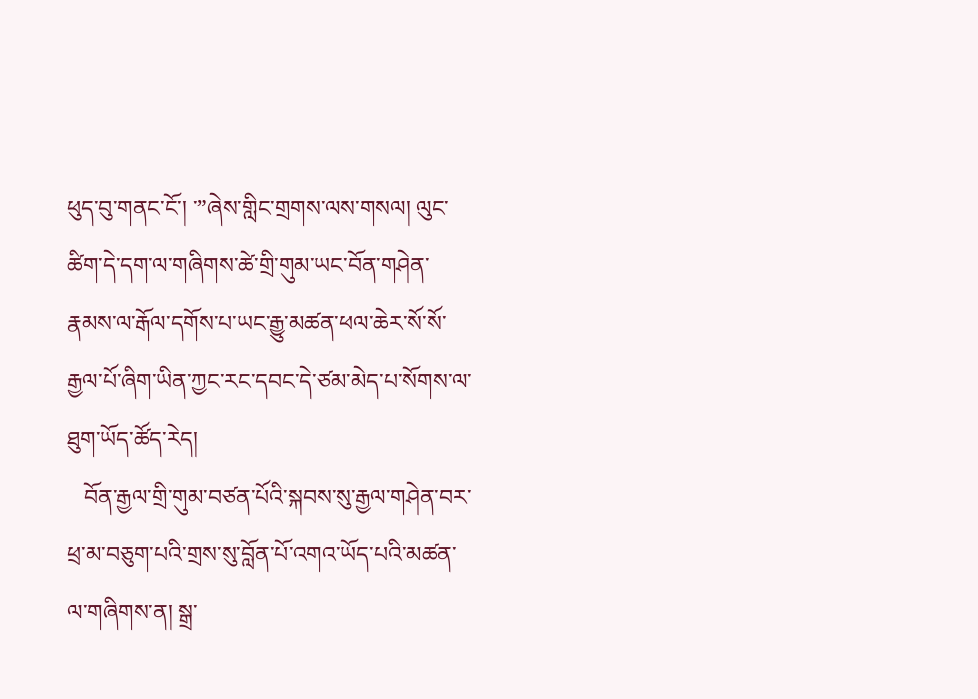ཕུད་བུ་གནང་ངོ་། ་”ཞེས་གླིང་གྲགས་ལས་གསལ། ལུང་ཚིག་དེ་དག་ལ་གཞིགས་ཚེ་གྲི་གུམ་ཡང་བོན་གཤེན་རྣམས་ལ་རྒོལ་དགོས་པ་ཡང་རྒྱུ་མཚན་ཕལ་ཆེར་སོ་སོ་རྒྱལ་པོ་ཞིག་ཡིན་ཀྱང་རང་དབང་དེ་ཙམ་མེད་པ་སོགས་ལ་ཐུག་ཡོད་ཚོད་རེད།
   བོན་རྒྱལ་གྲི་གུམ་བཙན་པོའི་སྐབས་སུ་རྒྱལ་གཤེན་བར་ཕྲ་མ་བཅུག་པའི་གྲས་སུ་བློན་པོ་འགའ་ཡོད་པའི་མཚན་ལ་གཞིགས་ན། སྒྲ་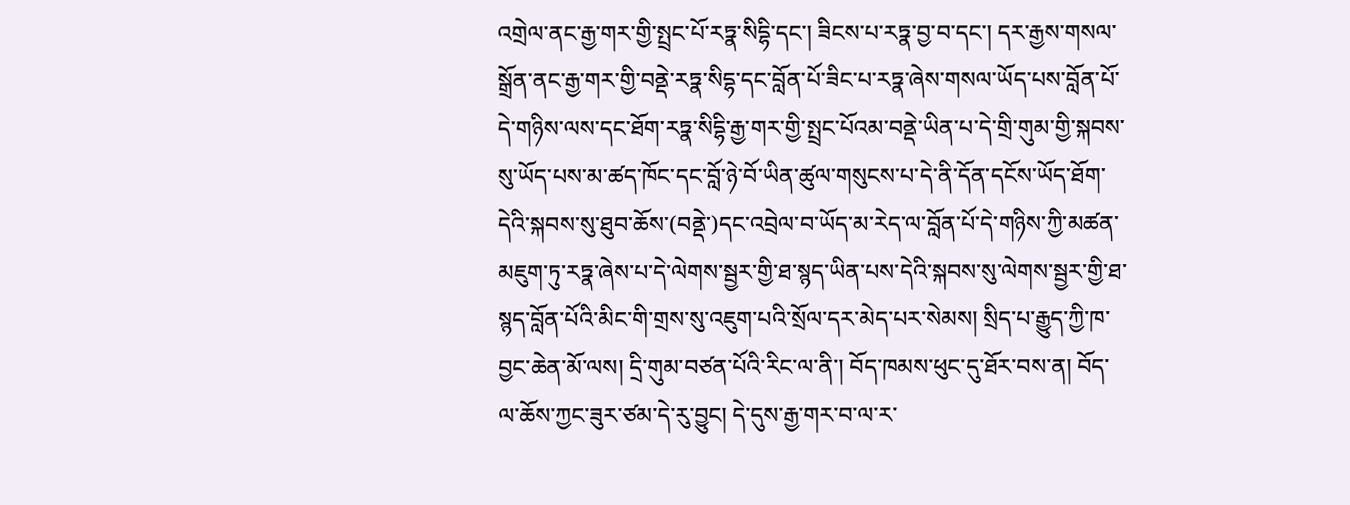འགྲེལ་ནང་རྒྱ་གར་གྱི་སྤྲང་པོ་རཏྣ་སིདྷི་དང་། ཟིངས་པ་རཏྣ་བྱ་བ་དང་། དར་རྒྱས་གསལ་སྒྲོན་ནང་རྒྱ་གར་གྱི་བནྡེ་རཏྣ་སིདྷ་དང་བློན་པོ་ཟིང་པ་རཏྣ་ཞེས་གསལ་ཡོད་པས་བློན་པོ་དེ་གཉིས་ལས་དང་ཐོག་རཏྣ་སིདྷི་རྒྱ་གར་གྱི་སྤྲང་པོའམ་བནྡེ་ཡིན་པ་དེ་གྲི་གུམ་གྱི་སྐབས་སུ་ཡོད་པས་མ་ཚད་ཁོང་དང་བློ་ཉེ་བོ་ཡིན་ཚུལ་གསུངས་པ་དེ་ནི་དོན་དངོས་ཡོད་ཐོག་དེའི་སྐབས་སུ་ཐུབ་ཆོས་(བནྡེ་)དང་འབྲེལ་བ་ཡོད་མ་རེད་ལ་བློན་པོ་དེ་གཉིས་ཀྱི་མཚན་མཇུག་ཏུ་རཏྣ་ཞེས་པ་དེ་ལེགས་སྦྱར་གྱི་ཐ་སྙད་ཡིན་པས་དེའི་སྐབས་སུ་ལེགས་སྦྱར་གྱི་ཐ་སྙད་བློན་པོའི་མིང་གི་གྲས་སུ་འཇུག་པའི་སྲོལ་དར་མེད་པར་སེམས། སྲིད་པ་རྒྱུད་ཀྱི་ཁ་བྱང་ཆེན་མོ་ལས། དྲི་གུམ་བཙན་པོའི་རིང་ལ་ནི་། བོད་ཁམས་ཕུང་དུ་ཐོར་བས་ན། བོད་ལ་ཆོས་ཀྱང་ཟུར་ཙམ་དེ་རུ་བྱུང། དེ་དུས་རྒྱ་གར་བ་ལ་ར་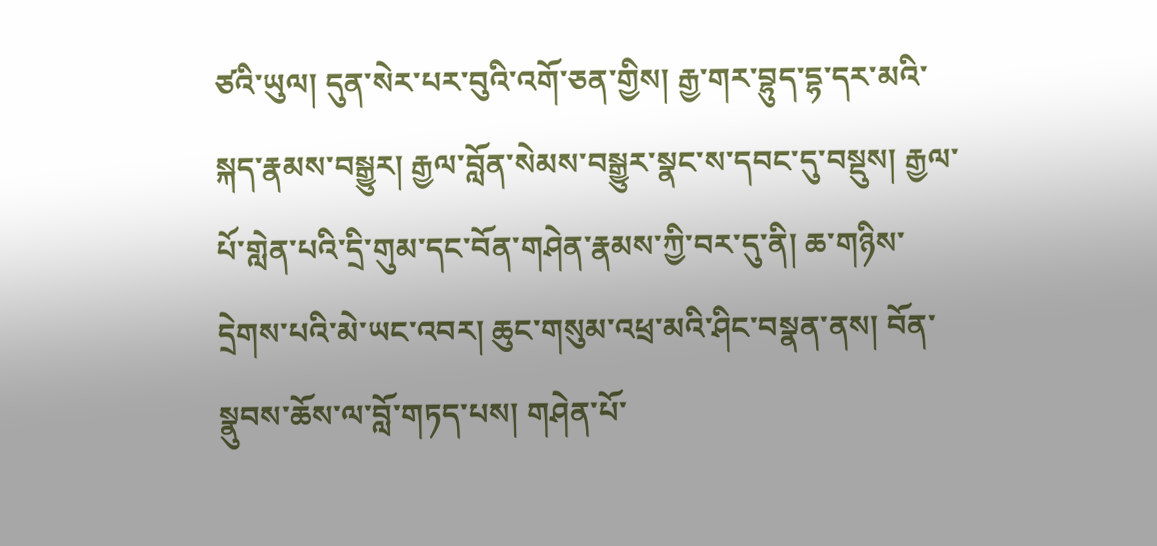ཙའི་ཡུལ། དུན་སེར་པར་བུའི་འགོ་ཅན་གྱིས། རྒྱ་གར་བྷུད་དྷ་དར་མའི་སྐད་རྣམས་བསྒྱུར། རྒྱལ་བློན་སེམས་བསྒྱུར་སྣང་ས་དབང་དུ་བསྡུས། རྒྱལ་པོ་གླེན་པའི་དྲི་གུམ་དང་བོན་གཤེན་རྣམས་ཀྱི་བར་དུ་ནི། ཆ་གཉིས་དྲེགས་པའི་མེ་ཡང་འབར། ཆུང་གསུམ་འཕྲ་མའི་ཤིང་བསྣན་ནས། བོན་སྣུབས་ཆོས་ལ་བློ་གཏད་པས། གཤེན་པོ་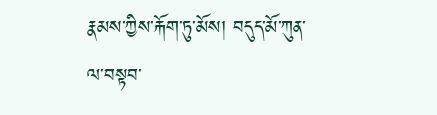རྣམས་ཀྱིས་རྐོག་ཏུ་མོས། བདུད་མོ་ཀུན་ལ་བསྟབ་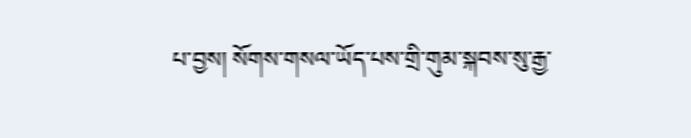པ་བྱས། སོགས་གསལ་ཡོད་པས་གྲི་གུམ་སྐབས་སུ་རྒྱ་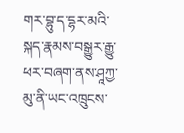གར་བྷུ་ད་དྷར་མའི་སྐད་རྣམས་བསྒྱུར་རྒྱུ་ཕར་བཞག་ནས་ཤཱཀྱ་མུ་ནི་ཡང་འཁྲུངས་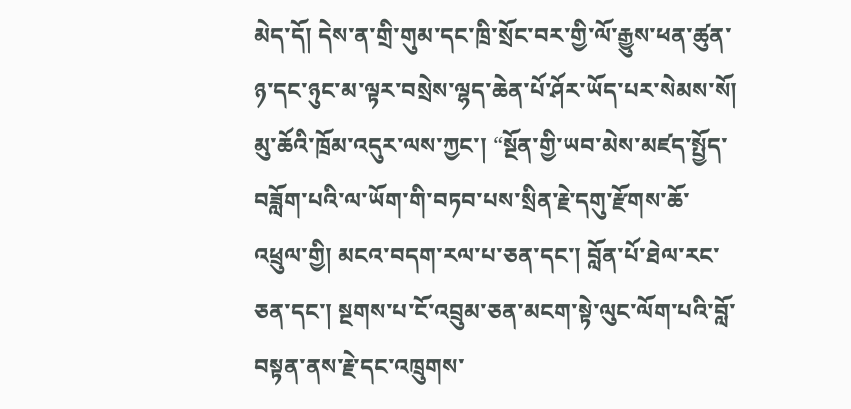མེད་དོ། དེས་ན་གྲི་གུམ་དང་ཁྲི་སྲོང་བར་གྱི་ལོ་རྒྱུས་ཕན་ཚུན་ཉ་དང་ཉུང་མ་ལྟར་བསྲེས་ལྷད་ཆེན་པོ་ཤོར་ཡོད་པར་སེམས་སོ། མུ་ཆོའི་ཁྲོམ་འདུར་ལས་ཀྱང་། “སྔོན་གྱི་ཡབ་མེས་མཛད་སྤྱོད་བཟློག་པའི་ལ་ཡོག་གི་བཏབ་པས་སྲིན་རྗེ་དགུ་རྫོགས་ཆོ་འཕྲུལ་གྱི། མངའ་བདག་རལ་པ་ཅན་དང་། བློན་པོ་ཐེལ་རང་ཅན་དང་། སྔགས་པ་ངོ་འབྲུམ་ཅན་མངག་སྟེ་ལུང་ལོག་པའི་བློ་བསྟན་ནས་རྗེ་དང་འཁྲུགས་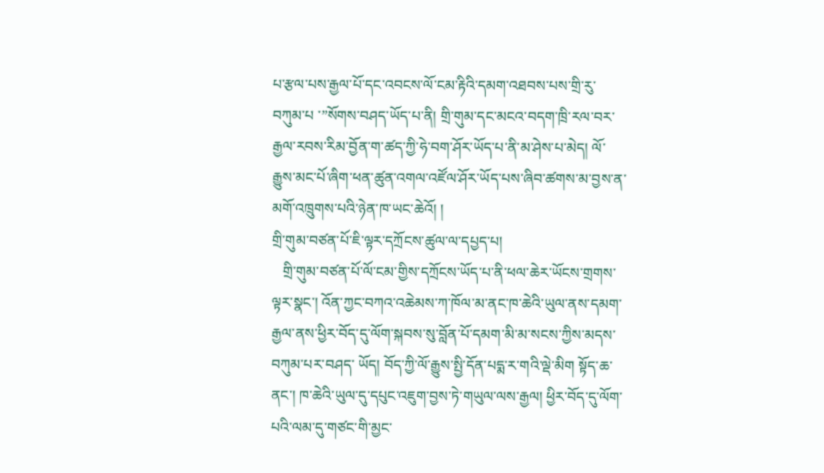པ་རྩལ་པས་རྒྱལ་པོ་དང་འབངས་ལོ་ངམ་རྟིའི་དམག་འཐབས་པས་གྲི་རུ་བཀུམ་པ ་”སོགས་བཤད་ཡོད་པ་ནི། གྲི་གུམ་དང་མངའ་བདག་ཁྲི་རལ་བར་རྒྱལ་རབས་རིམ་བྱོན་ག་ཚད་ཀྱི་ཧེ་བག་ཤོར་ཡོད་པ་ནི་མ་ཤེས་པ་མེད། ལོ་རྒྱུས་མང་པོ་ཞིག་ཕན་ཚུན་འགལ་འཛོལ་ཤོར་ཡོད་པས་ཞིབ་ཚགས་མ་བྱས་ན་མགོ་འཁྲུགས་པའི་ཉེན་ཁ་ཡང་ཆེའོ། །
གྲི་གུམ་བཙན་པོ་ཇི་ལྟར་དཀྲོངས་ཚུལ་ལ་དཔྱད་པ།
   གྲི་གུམ་བཙན་པོ་ལོ་ངམ་གྱིས་དཀྲོངས་ཡོད་པ་ནི་ཕལ་ཆེར་ཡོངས་གྲགས་ལྟར་སྣང་། འོན་ཀྱང་བཀའ་འཆེམས་ཀ་ཁོལ་མ་ནང་ཁ་ཆེའི་ཡུལ་ནས་དམག་རྒྱལ་ནས་ཕྱིར་བོད་དུ་ལོག་སྐབས་སུ་བློན་པོ་དམག་མི་མ་སངས་ཀྱིས་མདས་བཀུམ་པར་བཤད་ ཡོད། བོད་ཀྱི་ལོ་རྒྱུས་སྤྱི་དོན་པདྨ་ར་གའི་ལྡེ་མིག སྟོད་ཆ་ནང་། ཁ་ཆེའི་ཡུལ་དུ་དཔུང་འཇུག་བྱས་ཏེ་གཡུལ་ལས་རྒྱལ། ཕྱིར་བོད་དུ་ལོག་པའི་ལམ་དུ་གཙང་གི་མྱང་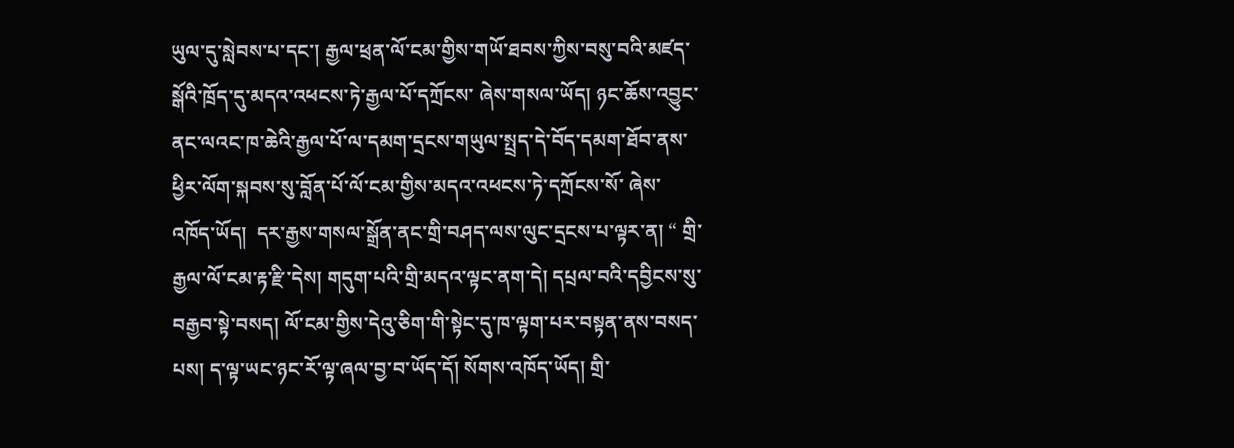ཡུལ་དུ་སླེབས་པ་དང་། རྒྱལ་ཕྲན་ལོ་ངམ་གྱིས་གཡོ་ཐབས་ཀྱིས་བསུ་བའི་མཛད་སྒོའི་ཁྲོད་དུ་མདའ་འཕངས་ཏེ་རྒྱལ་པོ་དཀྲོངས་ ཞེས་གསལ་ཡོད། ཉང་ཆོས་འབྱུང་ནང་ལའང་ཁ་ཆེའི་རྒྱལ་པོ་ལ་དམག་དྲངས་གཡུལ་སྤྲད་དེ་བོད་དམག་ཐོབ་ནས་ཕྱིར་ལོག་སྐབས་སུ་བློན་པོ་ལོ་ངམ་གྱིས་མདའ་འཕངས་ཏེ་དཀྲོངས་སོ་ ཞེས་འཁོད་ཡོད།  དར་རྒྱས་གསལ་སྒྲོན་ནང་གྲི་བཤད་ལས་ལུང་དྲངས་པ་ལྟར་ན། “ གྲི་རྒྱལ་ལོ་ངམ་རྟ་རྫི་དེས། གདུག་པའི་གྲི་མདའ་ལྟང་ནག་དེ། དཔྲལ་བའི་དབྱིངས་སུ་བརྒྱབ་སྟེ་བསད། ལོ་ངམ་གྱིས་དེའུ་ཅིག་གི་སྟེང་དུ་ཁ་ལྟག་པར་བསྟན་ནས་བསད་པས། ད་ལྟ་ཡང་ཉང་རོ་ལྟ་ཞལ་བྱ་བ་ཡོད་དོ། སོགས་འཁོད་ཡོད། གྲི་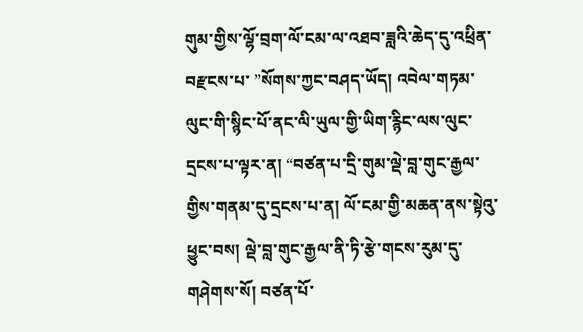གུམ་གྱིས་ལྷོ་བྲག་ལོ་ངམ་ལ་འཐབ་ཟླའི་ཆེད་དུ་འཕྲིན་བརྫངས་པ་ ”སོགས་ཀྱང་བཤད་ཡོད། འབེལ་གཏམ་ལུང་གི་སྙིང་པོ་ནང་ལི་ཡུལ་གྱི་ཡིག་རྙིང་ལས་ལུང་དྲངས་པ་ལྟར་ན། “བཙན་པ་དྲི་གུམ་ལྡེ་བླ་གུང་རྒྱལ་གྱིས་གནམ་དུ་དྲངས་པ་ན། ལོ་ངམ་གྱི་མཆན་ནས་སྟེའུ་ཕྱུང་བས། ལྡེ་བླ་གུང་རྒྱལ་ནི་ཏི་རྩེ་གངས་རུམ་དུ་གཤེགས་སོ། བཙན་པོ་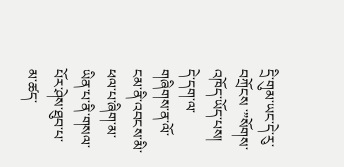དྲི་གུམ་ཡང་དེ་རུ་བཀྲོངས ་”སོགས་འཁོད་ཡོད་པས། དེ་དག་ལ་གཞིགས་ན་ལོ་ངམ་ནི་འབངས་མི་ཕལ་པ་ཞིག་མ་ཡིན་པ་ནི་གསལ་པོར་ཤེས་ཐུབ་པ་མ་ཚད་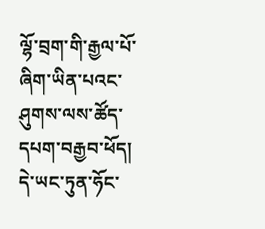ལྷོ་བྲག་གི་རྒྱལ་པོ་ཞིག་ཡིན་པའང་ཤུགས་ལས་ཚོད་དཔག་བརྒྱབ་ཕོད། དེ་ཡང་ཏུན་ཧོང་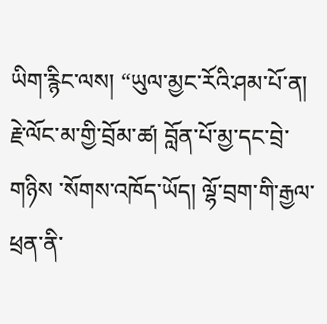ཡིག་རྙིང་ལས། “ཡུལ་མྱང་རོའི་ཤམ་པོ་ན། རྗེ་ལོང་མ་གྱི་བྲོམ་ཚ། བློན་པོ་མྱ་དང་བྲེ་གཉིས ་སོགས་འཁོད་ཡོད། ལྷོ་བྲག་གི་རྒྱལ་ཕྲན་ནི་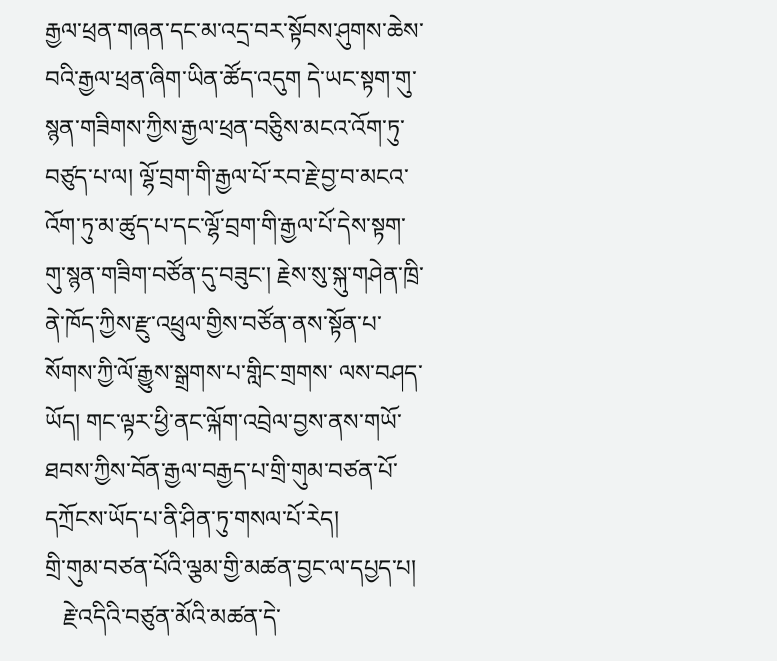རྒྱལ་ཕྲན་གཞན་དང་མ་འདྲ་བར་སྟོབས་ཤུགས་ཆེས་བའི་རྒྱལ་ཕྲན་ཞིག་ཡིན་ཚོད་འདུག དེ་ཡང་སྟག་གུ་སྙན་གཟིགས་ཀྱིས་རྒྱལ་ཕྲན་བཅིུས་མངའ་འོག་ཏུ་བཙུད་པ་ལ། ལྷོ་བྲག་གི་རྒྱལ་པོ་རབ་རྗེ་བྱ་བ་མངའ་འོག་ཏུ་མ་ཚུད་པ་དང་ལྷོ་བྲག་གི་རྒྱལ་པོ་དེས་སྟག་གུ་སྙན་གཟིག་བཙོན་དུ་བཟུང་། རྗེས་སུ་སྐུ་གཤེན་ཁྲི་ནེ་ཁོད་ཀྱིས་རྫུ་འཕྲུལ་གྱིས་བཙོན་ནས་སྟོན་པ་སོགས་ཀྱི་ལོ་རྒྱུས་སྒྲགས་པ་གླིང་གྲགས་ ལས་བཤད་ཡོད། གང་ལྟར་ཕྱི་ནང་ལྐོག་འབྲེལ་བྱས་ནས་གཡོ་ཐབས་ཀྱིས་བོན་རྒྱལ་བརྒྱད་པ་གྲི་གུམ་བཙན་པོ་དཀྲོངས་ཡོད་པ་ནི་ཤིན་ཏུ་གསལ་པོ་རེད།
གྲི་གུམ་བཙན་པོའི་ལྕམ་གྱི་མཚན་བྱང་ལ་དཔྱད་པ།
   རྗེ་འདིའི་བཙུན་མོའི་མཚན་དེ་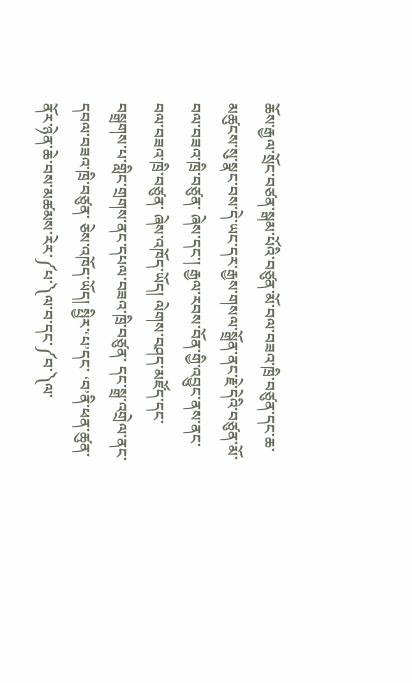ཆོས་རྒྱལ་སྲོང་བཙན་སྒམ་པོའི་བཙུན་མོ་བལ་བཟའ་ཁྲི་བཙུན་དང་ཆ་མཚུངས་སུ་སྣང་བས་དེ་ཡང་དར་རྒྱས་གསལ་སྒྲོན་ནང་རྗེ་དེའི་བཙུན་མོ་བལ་བཟའ་ཁྲི་བཙུན་ ཞེས་དང་། རྒྱལ་རབས་བོན་གྱི་འབྱུང་ནས་ནང་བལ་བཟའ་ཁྲི་བཙུན་ ཞེས་འཁོད་ཡོད། ལེགས་བཤད་མཛོད་དང་བསྒྲགས་པ་གླིང་གྲགས་ནང་དཔལ་བཟའ་ཁྲི་བཙུན་ དང་སྒྲ་འགྲེལ་ནང་དབལ་བཟའ་ཁྲི་བཙུན་ ཅེས་འཁོད་ཡོད། སྤྱིར་‘པ’དང་ ‘བ’ནི་ཕན་ཚུན་ནོར་ཉེན་ཆེ་བས་མཚམས་རེར་༼པ་༽ལ་བ་དང་༼བ་༽ལ་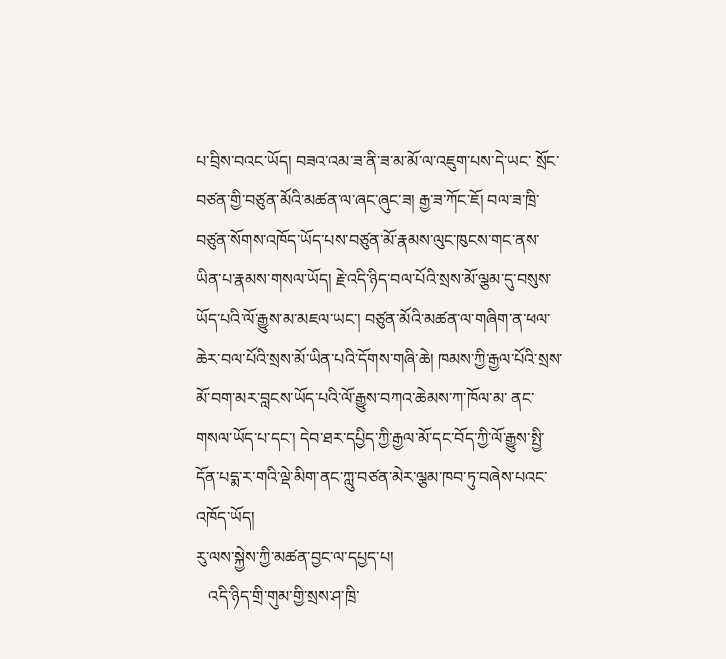པ་བྲིས་བའང་ཡོད། བཟའ་འམ་ཟ་ནི་ཟ་མ་མོ་ལ་འཇུག་པས་དེ་ཡང་ སྲོང་བཙན་གྱི་བཙུན་མོའི་མཚན་ལ་ཞང་ཞུང་ཟ། རྒྱ་ཟ་ཀོང་ཇོ། བལ་ཟ་ཁྲི་བཙུན་སོགས་འཁོད་ཡོད་པས་བཙུན་མོ་རྣམས་ལུང་ཁུངས་གང་ནས་ཡིན་པ་རྣམས་གསལ་ཡོད། རྗེ་འདི་ཉིད་བལ་པོའི་སྲས་མོ་ལྕམ་དུ་བསུས་ཡོད་པའི་ལོ་རྒྱུས་མ་མཇལ་ཡང་། བཙུན་མོའི་མཚན་ལ་གཞིག་ན་ཕལ་ཆེར་བལ་པོའི་སྲས་མོ་ཡིན་པའི་དོགས་གཞི་ཆེ། ཁམས་ཀྱི་རྒྱལ་པོའི་སྲས་མོ་བག་མར་བླངས་ཡོད་པའི་ལོ་རྒྱུས་བཀའ་ཆེམས་ཀ་ཁོལ་མ་ ནང་གསལ་ཡོད་པ་དང་། དེབ་ཐར་དཔྱིད་ཀྱི་རྒྱལ་མོ་དང་བོད་ཀྱི་ལོ་རྒྱུས་སྤྱི་དོན་པདྨ་ར་གའི་ལྡེ་མིག་ནང་ཀླུ་བཙན་མེར་ལྕམ་ཁབ་ཏུ་བཞེས་པའང་འཁོད་ཡོད།
རུ་ལས་སྐྱེས་ཀྱི་མཚན་བྱང་ལ་དཔྱད་པ།
   འདི་ཉིད་གྲི་གུམ་གྱི་སྲས་ཤ་ཁྲི་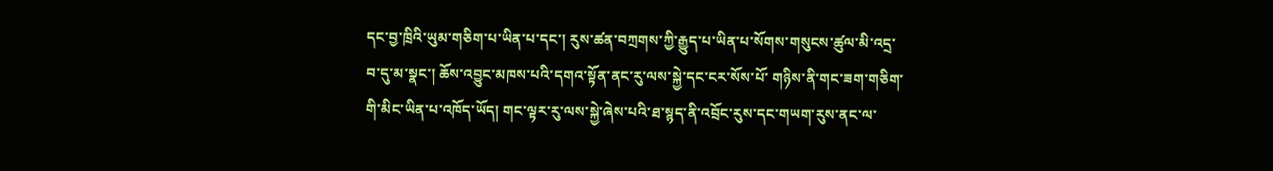དང་བྱ་ཁྲིའི་ཡུམ་གཅིག་པ་ཡིན་པ་དང་། རུས་ཚན་བཀྲགས་ཀྱི་རྒྱུད་པ་ཡིན་པ་སོགས་གསུངས་ཚུལ་མི་འདྲ་བ་དུ་མ་སྣང་། ཆོས་འབྱུང་མཁས་པའི་དགའ་སྟོན་ནང་རུ་ལས་སྐྱེ་དང་ངར་སོས་པོ་ གཉིས་ནི་གང་ཟག་གཅིག་གི་མིང་ཡིན་པ་འཁོད་ཡོད། གང་ལྟར་རུ་ལས་སྐྱེ་ཞེས་པའི་ཐ་སྙད་ནི་འབྲོང་རུས་དང་གཡག་རུས་ནང་ལ་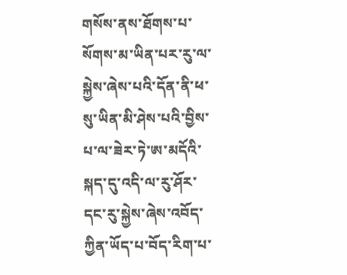གསོས་ནས་ཐོགས་པ་སོགས་མ་ཡིན་པར་རུ་ལ་སྐྱེས་ཞེས་པའི་དོན་ནི་ཕ་སུ་ཡིན་མི་ཤེས་པའི་བྱིས་པ་ལ་ཟེར་ཏེ་ཨ་མདོའི་སྐད་དུ་འདི་ལ་རུ་ཤོར་དང་རུ་སྐྱེས་ཞེས་འབོད་ཀྱིན་ཡོད་པ་བོད་རིག་པ་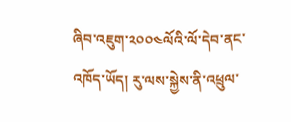ཞིབ་འཇུག་༢༠༠༤ལོའི་ལོ་དེབ་ནང་འཁོད་ཡོད། རུ་ལས་སྐྱེས་ནི་འཕྲུལ་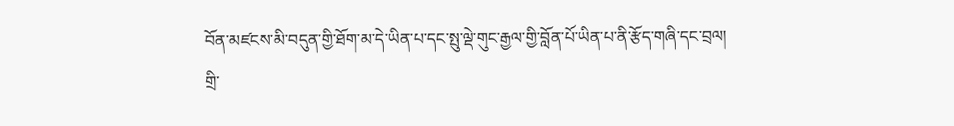བོན་མཛངས་མི་བདུན་གྱི་ཐོག་མ་དེ་ཡིན་པ་དང་སྤུ་ལྡེ་གུང་རྒྱལ་གྱི་བློན་པོ་ཡིན་པ་ནི་རྩོད་གཞི་དང་བྲལ།
གྲི་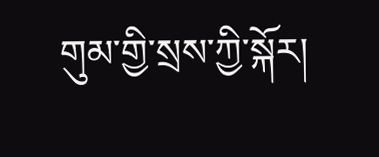གུམ་གྱི་སྲས་ཀྱི་སྐོར།